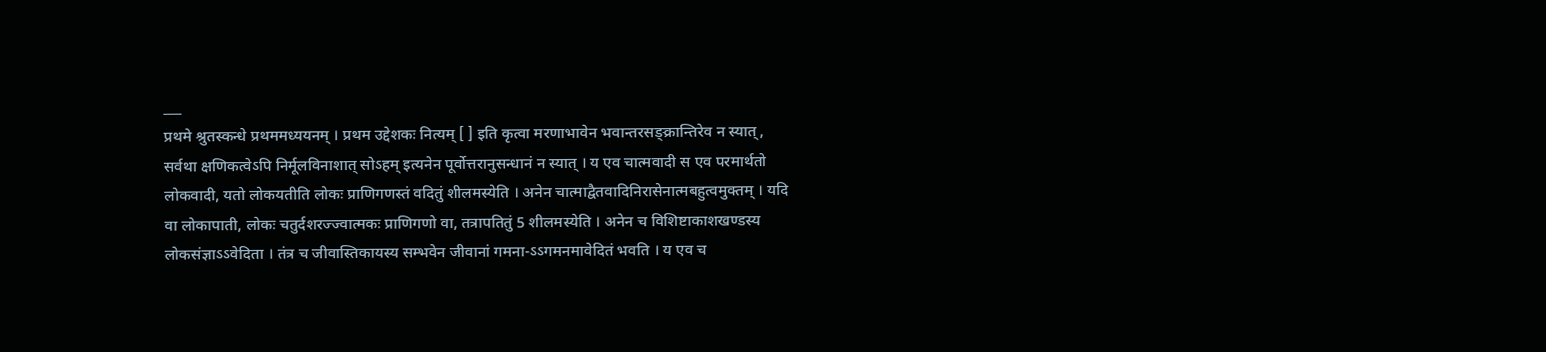___
प्रथमे श्रुतस्कन्धे प्रथममध्ययनम् । प्रथम उद्देशकः नित्यम् [ ] इति कृत्वा मरणाभावेन भवान्तरसङ्क्रान्तिरेव न स्यात्, सर्वथा क्षणिकत्वेऽपि निर्मूलविनाशात् सोऽहम् इत्यनेन पूर्वोत्तरानुसन्धानं न स्यात् । य एव चात्मवादी स एव परमार्थतो लोकवादी, यतो लोकयतीति लोकः प्राणिगणस्तं वदितुं शीलमस्येति । अनेन चात्माद्वैतवादिनिरासेनात्मबहुत्वमुक्तम् । यदि वा लोकापाती, लोकः चतुर्दशरज्ज्वात्मकः प्राणिगणो वा, तत्रापतितुं 5 शीलमस्येति । अनेन च विशिष्टाकाशखण्डस्य लोकसंज्ञाऽऽवेदिता । तंत्र च जीवास्तिकायस्य सम्भवेन जीवानां गमना-ऽऽगमनमावेदितं भवति । य एव च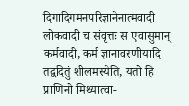दिगादिगमनपरिज्ञानेनात्मवादी लोकवादी च संवृत्तः स एवासुमान् कर्मवादी, कर्म ज्ञानावरणीयादि तद्वदितुं शीलमस्येति, यतो हि प्राणिनो मिथ्यात्वा-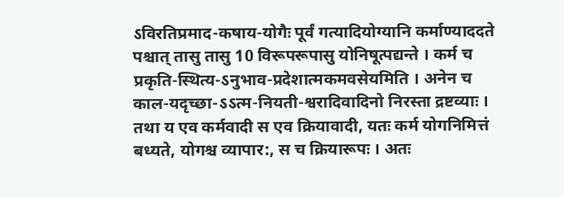ऽविरतिप्रमाद-कषाय-योगैः पूर्वं गत्यादियोग्यानि कर्माण्याददते पश्चात् तासु तासु 10 विरूपरूपासु योनिषूत्पद्यन्ते । कर्म च प्रकृति-स्थित्य-ऽनुभाव-प्रदेशात्मकमवसेयमिति । अनेन च काल-यदृच्छा-ऽऽत्म-नियती-श्वरादिवादिनो निरस्ता द्रष्टव्याः । तथा य एव कर्मवादी स एव क्रियावादी, यतः कर्म योगनिमित्तं बध्यते, योगश्च व्यापार:, स च क्रियारूपः । अतः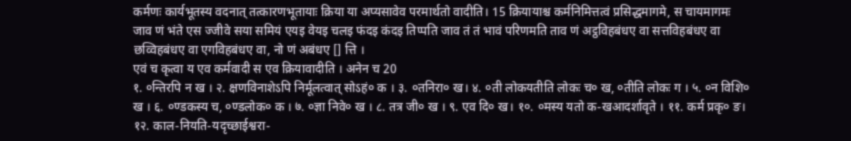कर्मणः कार्यभूतस्य वदनात् तत्कारणभूतायाः क्रिया या अप्यसावेव परमार्थतो वादीति। 15 क्रियायाश्च कर्मनिमित्तत्वं प्रसिद्धमागमे, स चायमागमः
जाव णं भंते एस ज्जीवे सया समियं एयइ वेयइ चलइ फंदइ कंदइ तिप्पति जाव तं तं भावं परिणमति ताव णं अट्ठविहबंधए वा सत्तविहबंधए वा छव्विहबंधए वा एगविहबंधए वा, नो णं अबंधए [] त्ति ।
एवं च कृत्वा य एव कर्मवादी स एव क्रियावादीति । अनेन च 20
१. ०न्तिरपि न ख । २. क्षणविनाशेऽपि निर्मूलत्वात् सोऽहं० क । ३. ०तनिरा० ख। ४. ०ती लोकयतीति लोकः च० ख, ०तीति लोकः ग । ५. ०न विशि० ख । ६. ०ण्डकस्य च, ०ण्डलोक० क । ७. ०ज्ञा निवे० ख । ८. तत्र जी० ख । ९. एव दि० ख। १०. ०मस्य यतो क-खआदर्शावृते । ११. कर्म प्रकृ० ङ। १२. काल-नियति-यदृच्छाईश्वरा-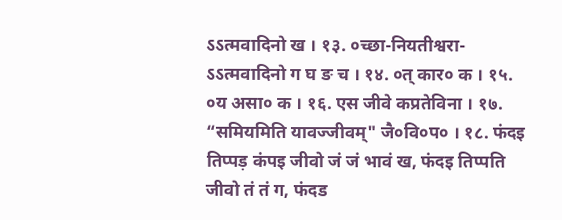ऽऽत्मवादिनो ख । १३. ०च्छा-नियतीश्वरा-ऽऽत्मवादिनो ग घ ङ च । १४. ०त् कार० क । १५. ०य असा० क । १६. एस जीवे कप्रतेविना । १७. “समियमिति यावज्जीवम्" जै०वि०प० । १८. फंदइ तिप्पड़ कंपइ जीवो जं जं भावं ख, फंदइ तिप्पति जीवो तं तं ग, फंदड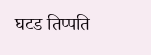घटड तिप्पति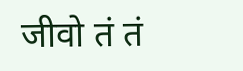जीवो तं तं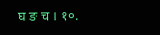घ ङ च । १०.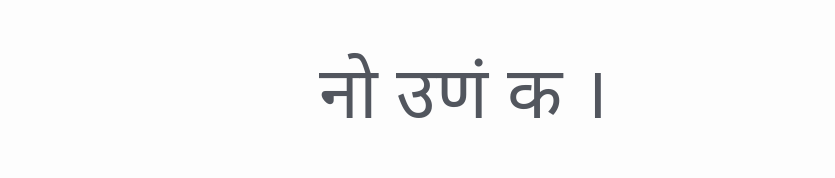नो उणं क ।